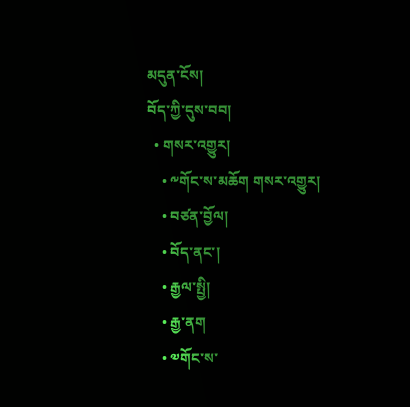མདུན་ངོས།
བོད་ཀྱི་དུས་བབ།
  • གསར་འགྱུར།
    • ༸གོང་ས་མཆོག གསར་འགྱུར།
    • བཙན་བྱོལ།
    • བོད་ནང་།
    • རྒྱལ་སྤྱི།
    • རྒྱ་ནག
    • ༧གོང་ས་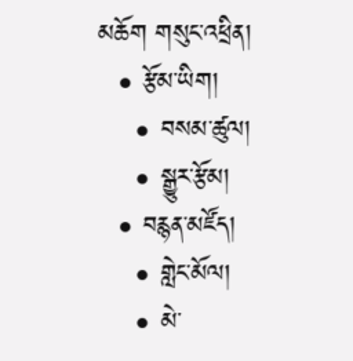མཆོག གསུང་འཕྲིན།
  • རྩོམ་ཡིག།
    • བསམ་ཚུལ།
    • སྒྱུར་རྩོམ།
  • བརྙན་མཛོད།
    • གླེང་མོལ།
    • མེ་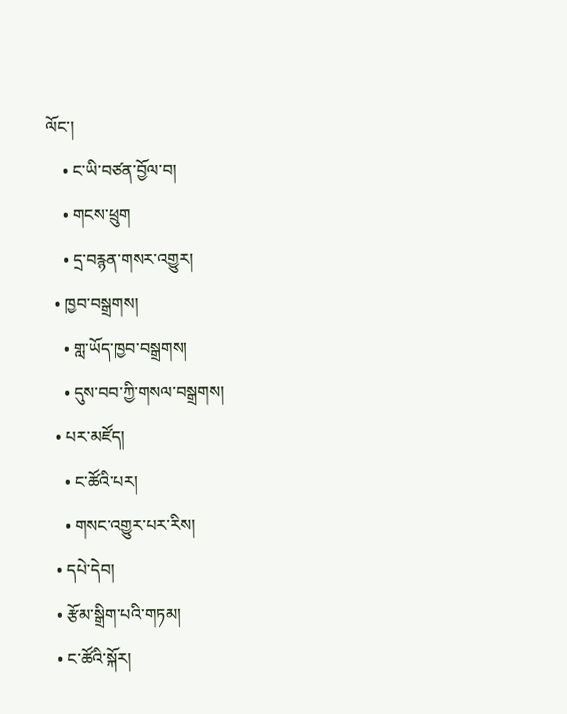ལོང་།
    • ང་ཡི་བཙན་བྱོལ་བ།
    • གངས་ཕྲུག
    • དྲ་བརྙན་གསར་འགྱུར།
  • ཁྱབ་བསྒྲགས།
    • གླ་ཡོད་ཁྱབ་བསྒྲགས།
    • དུས་བབ་ཀྱི་གསལ་བསྒྲགས།
  • པར་མཛོད།
    • ང་ཚོའི་པར།
    • གསང་འགྱུར་པར་རིས།
  • དཔེ་དེབ།
  • རྩོམ་སྒྲིག་པའི་གཏམ།
  • ང་ཚོའི་སྐོར།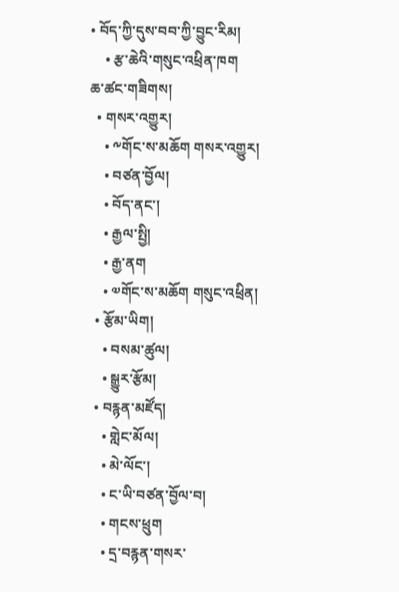• བོད་ཀྱི་དུས་བབ་ཀྱི་བྱུང་རིམ།
    • རྩ་ཆེའི་གསུང་འཕྲིན་ཁག
ཆ་ཚང་གཟིགས།
  • གསར་འགྱུར།
    • ༸གོང་ས་མཆོག གསར་འགྱུར།
    • བཙན་བྱོལ།
    • བོད་ནང་།
    • རྒྱལ་སྤྱི།
    • རྒྱ་ནག
    • ༧གོང་ས་མཆོག གསུང་འཕྲིན།
  • རྩོམ་ཡིག།
    • བསམ་ཚུལ།
    • སྒྱུར་རྩོམ།
  • བརྙན་མཛོད།
    • གླེང་མོལ།
    • མེ་ལོང་།
    • ང་ཡི་བཙན་བྱོལ་བ།
    • གངས་ཕྲུག
    • དྲ་བརྙན་གསར་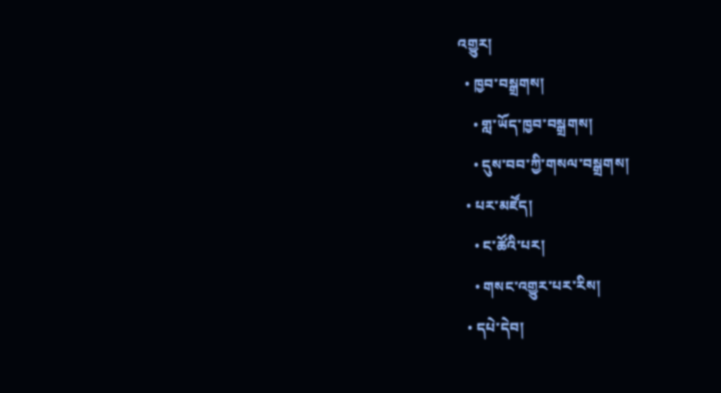འགྱུར།
  • ཁྱབ་བསྒྲགས།
    • གླ་ཡོད་ཁྱབ་བསྒྲགས།
    • དུས་བབ་ཀྱི་གསལ་བསྒྲགས།
  • པར་མཛོད།
    • ང་ཚོའི་པར།
    • གསང་འགྱུར་པར་རིས།
  • དཔེ་དེབ།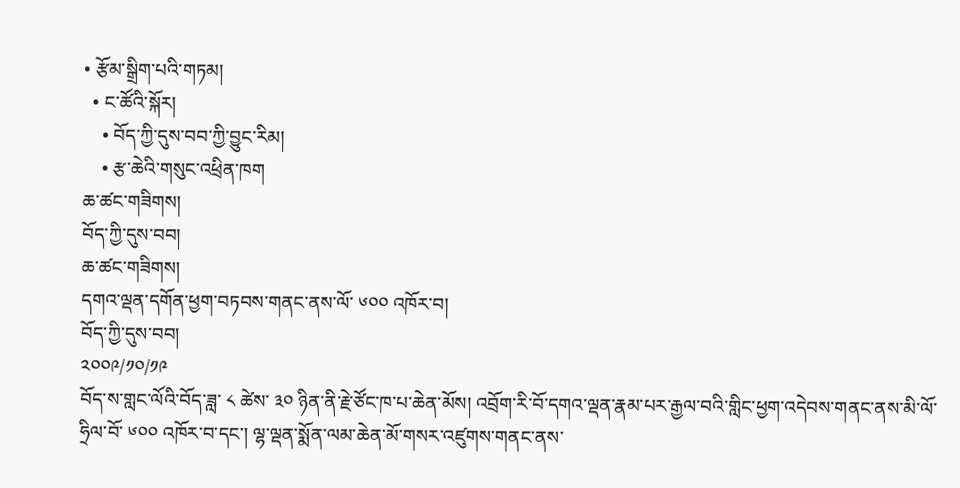• རྩོམ་སྒྲིག་པའི་གཏམ།
  • ང་ཚོའི་སྐོར།
    • བོད་ཀྱི་དུས་བབ་ཀྱི་བྱུང་རིམ།
    • རྩ་ཆེའི་གསུང་འཕྲིན་ཁག
ཆ་ཚང་གཟིགས།
བོད་ཀྱི་དུས་བབ།
ཆ་ཚང་གཟིགས།
དགའ་ལྡན་དགོན་ཕྱག་བཏབས་གནང་ནས་ལོ་ ༦༠༠ འཁོར་བ།
བོད་ཀྱི་དུས་བབ།
༢༠༠༩/༡༠/༡༩
བོད་ས་གླང་ལོའི་བོད་ཟླ་ ༨ ཚེས་ ༣༠ ཉིན་ནི་རྗེ་ཙོང་ཁ་པ་ཆེན་མོས། འབྲོག་རི་བོ་དགའ་ལྡན་རྣམ་པར་རྒྱལ་བའི་གླིང་ཕྱག་འདེབས་གནང་ནས་མི་ལོ་ཧྲིལ་བོ་ ༦༠༠ འཁོར་བ་དང་། ལྷ་ལྡན་སྨོན་ལམ་ཆེན་མོ་གསར་འཛུགས་གནང་ནས་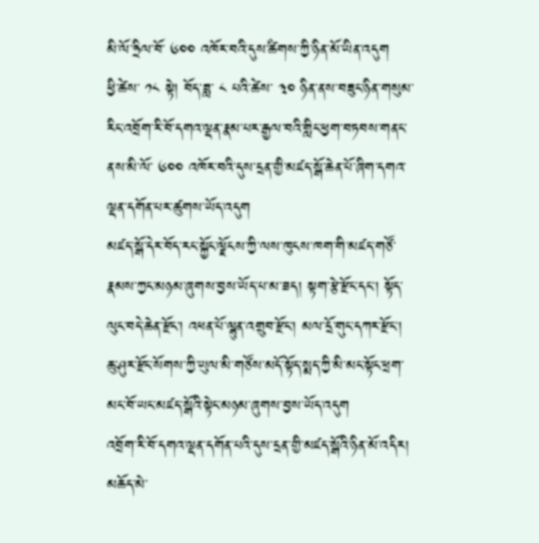མི་ལོ་ཧྲིལ་བོ་ ༦༠༠ འཁོར་བའི་དུས་ཚིགས་ཀྱི་ཉིན་མོ་ཡིན་འདུག
ཕྱི་ཚེས་ ༡༨ སྟེ། བོད་ཟླ་ ༨ པའི་ཚེས་ ༣༠ ཉིན་ནས་བཟུང་ཉིན་གསུམ་རིང་འབྲོག་རི་བོ་དགའ་ལྡན་རྣམ་པར་རྒྱལ་བའི་གླིང་ཕྱག་བཏབས་གནང་ནས་མི་ལོ་ ༦༠༠ འཁོར་བའི་དུས་དྲན་གྱི་མཛད་སྒོ་ཆེན་པོ་ཞིག་དགའ་ལྡན་དགོན་པར་ཚུགས་ཡོད་འདུག
མཛད་སྒོ་དེར་བོད་རང་སྐྱོང་ལྗོངས་ཀྱི་ལས་ཁུངས་ཁག་གི་མཛད་གཙོ་རྣམས་ཀྱང་མཉམ་ཞུགས་བྱས་ཡོད་པ་མ་ཟད། སྟག་རྩེ་རྫོང་དང་། སྟོད་ལུང་བདེ་ཆེན་རྫོང་། འཕན་པོ་ལྷུན་འགྲུབ་རྫོང་། མལ་དྲོ་གུང་དཀར་རྫོང་། ཆུ་ཤུར་རྫོང་སོགས་ཀྱི་ཡུལ་མི་གཙོས་མདོ་སྟོད་སྨད་ཀྱི་མི་མང་སྟོང་ཕྲག་མང་བོ་ཡང་མཛད་སྒོའི་སྟེང་མཉམ་ཞུགས་བྱས་ཡོད་འདུག
འབྲོག་རི་བོ་དགའ་ལྡན་དགོན་པའི་དུས་དྲན་གྱི་མཛད་སྒོའི་ཉིན་མོ་འདིར། མཆོད་མེ་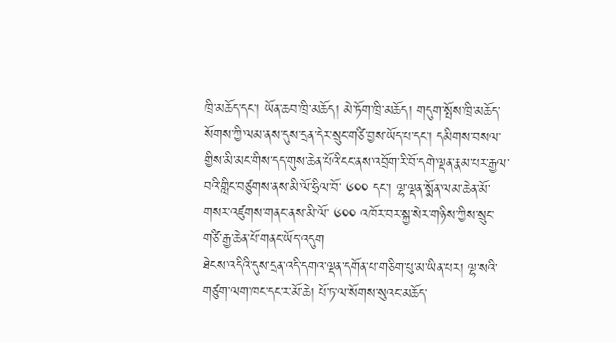ཁྲི་མཆོད་དང་། ཡོན་ཆབ་ཁྲི་མཆོད། མེ་ཏོག་ཁྲི་མཆོད། གདུག་སྤོས་ཁྲི་མཆོད་སོགས་ཀྱི་ལམ་ནས་དུས་དྲན་དེར་སྲུང་གཙི་བྱས་ཡོད་པ་དང་། དམིགས་བསལ་གྱིས་མི་མང་གིས་དད་གུས་ཆེན་པོའི་ངང་ནས་འབྲོག་རི་བོ་དགེ་ལྡན་རྣམ་པར་རྒྱལ་བའི་གླིང་བཙུགས་ནས་མི་ལོ་ཧྲིལ་བོ་ ༦༠༠ དང་། ལྷ་ལྡན་སྨོན་ལམ་ཆེན་མོ་གསར་འཛུགས་གནང་ནས་མི་ལོ་ ༦༠༠ འཁོར་བར་སྐྱ་སེར་གཉིས་ཀྱིས་སྲུང་གཙི་རྒྱ་ཆེན་པོ་གནང་ཡོད་འདུག
ཐེངས་འདིའི་དུས་དྲན་འདི་དགའ་ལྡན་དགོན་པ་གཅིག་པུ་མ་ཡིན་པར། ལྷ་སའི་གཙུག་ལག་ཁང་དང་ར་མོ་ཆེ། པོ་ཏ་ལ་སོགས་སུའང་མཆོད་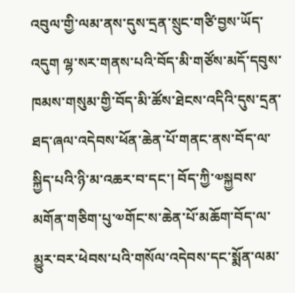འབུལ་གྱི་ལམ་ནས་དུས་དྲན་སྲུང་གཙི་བྱས་ཡོད་འདུག ལྷ་སར་གནས་པའི་བོད་མི་གཙོས་མདོ་དབུས་ཁམས་གསུམ་གྱི་བོད་མི་ཚོས་ཐེངས་འདིའི་དུས་དྲན་ཐད་ཞལ་འདེབས་ཕོན་ཆེན་པོ་གནང་ནས་བོད་ལ་སྐྱིད་པའི་ཉི་མ་འཆར་བ་དང་། བོད་ཀྱི་༧སྐྱབས་མགོན་གཅིག་པུ་༧གོང་ས་ཆེན་པོ་མཆོག་བོད་ལ་མྱུར་བར་ཕེབས་པའི་གསོལ་འདེབས་དང་སྨོན་ལམ་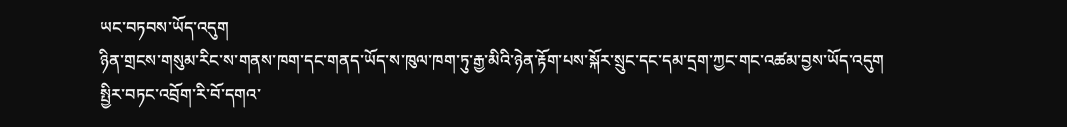ཡང་བཏབས་ཡོད་འདུག
ཉིན་གྲངས་གསུམ་རིང་ས་གནས་ཁག་དང་གནད་ཡོད་ས་ཁུལ་ཁག་ཏུ་རྒྱ་མིའི་ཉེན་རྟོག་པས་སྐོར་སྲུང་དང་དམ་དྲག་ཀྱང་གང་འཚམ་བྱས་ཡོད་འདུག
སྤྱིར་བཏང་འབྲོག་རི་བོ་དགའ་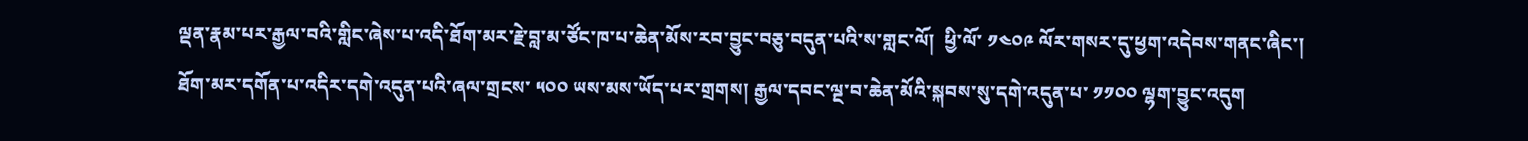ལྡན་རྣམ་པར་རྒྱལ་བའི་གླིང་ཞེས་པ་འདི་ཐོག་མར་རྗེ་བླ་མ་ཙོང་ཁ་པ་ཆེན་མོས་རབ་བྱུང་བཅུ་བདུན་པའི་ས་གླང་ལོ།  ཕྱི་ལོ་ ༡༤༠༩ ལོར་གསར་དུ་ཕྱག་འདེབས་གནང་ཞིང་། ཐོག་མར་དགོན་པ་འདིར་དགེ་འདུན་པའི་ཞལ་གྲངས་ ༥༠༠ ཡས་མས་ཡོད་པར་གྲགས། རྒྱལ་དབང་ལྔ་བ་ཆེན་མོའི་སྐབས་སུ་དགེ་འདུན་པ་ ༡༡༠༠ ལྷག་བྱུང་འདུག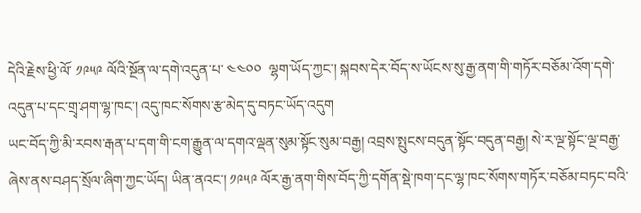དེའི་རྗེས་ཕྱི་ལོ་ ༡༩༥༩ ལོའི་སྔོན་ལ་དགེ་འདུན་པ་ ༤༤༠༠  ལྷག་ཡོད་ཀྱང་། སྐབས་དེར་བོད་ས་ཡོངས་སུ་རྒྱ་ནག་གི་གཏོར་བཅོམ་འོག་དགེ་འདུན་པ་དང་གྲྭ་ཤག་ལྷ་ཁང་། འདུ་ཁང་སོགས་རྩ་མེད་དུ་བཏང་ཡོད་འདུག
ཡང་བོད་ཀྱི་མི་རབས་རྒན་པ་དག་གི་ངག་རྒྱུན་ལ་དགའ་ལྡན་སུམ་སྟོང་སུམ་བརྒྱ། འབྲས་སྤུངས་བདུན་སྟོང་བདུན་བརྒྱ། སེ་ར་ལྔ་སྟོང་ལྔ་བརྒྱ་ཞེས་ནས་བཤད་སྲོལ་ཞིག་ཀྱང་ཡོད། ཡིན་ནའང་། ༡༩༥༩ ལོར་རྒྱ་ནག་གིས་བོད་ཀྱི་དགོན་སྡེ་ཁག་དང་ལྷ་ཁང་སོགས་གཏོར་བཅོམ་བཏང་བའི་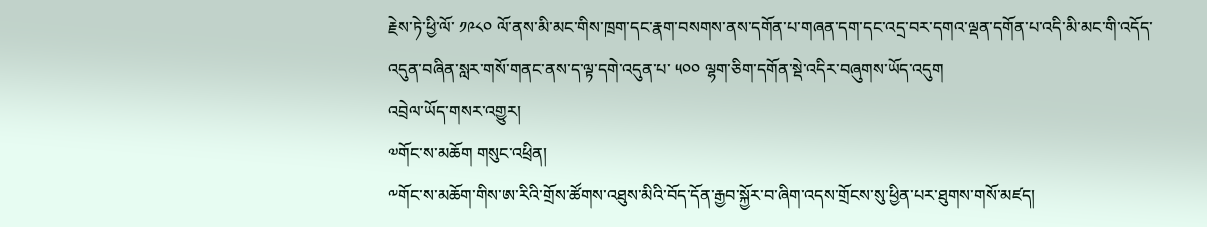རྗེས་ཏེ་ཕྱི་ལོ་ ༡༩༨༠ ལོ་ནས་མི་མང་གིས་ཁྲག་དང་རྣག་བསགས་ནས་དགོན་པ་གཞན་དག་དང་འདྲ་བར་དགའ་ལྡན་དགོན་པ་འདི་མི་མང་གི་འདོད་འདུན་བཞིན་སླར་གསོ་གནང་ནས་ད་ལྟ་དགེ་འདུན་པ་ ༥༠༠ ལྷག་ཅིག་དགོན་སྡེ་འདིར་བཞུགས་ཡོད་འདུག
འབྲེལ་ཡོད་གསར་འགྱུར།
༧གོང་ས་མཆོག གསུང་འཕྲིན།
༸གོང་ས་མཆོག་གིས་ཨ་རིའི་གྲོས་ཚོགས་འཐུས་མིའི་བོད་དོན་རྒྱབ་སྐྱོར་བ་ཞིག་འདས་གྲོངས་སུ་ཕྱིན་པར་ཐུགས་གསོ་མཛད།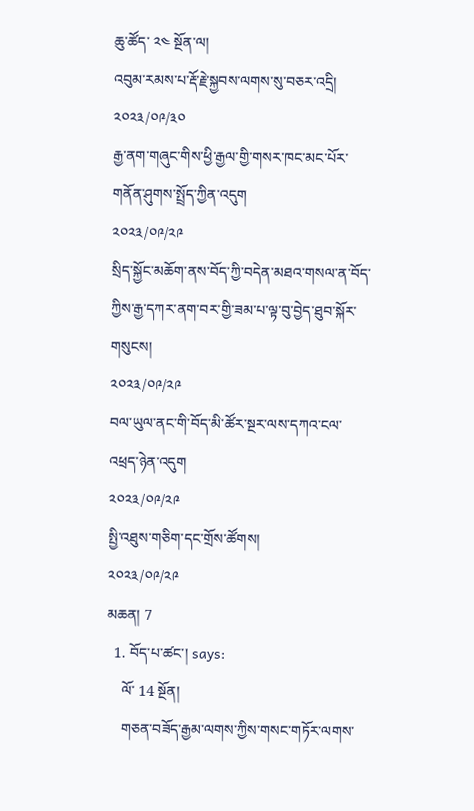ཆུ་ཚོད་ ༢༤ སྔོན་ལ།
འབུམ་རམས་པ་རྡོ་རྗེ་སྐྱབས་ལགས་སུ་བཅར་འདྲི།
༢༠༢༣/༠༩/༣༠
རྒྱ་ནག་གཞུང་གིས་ཕྱི་རྒྱལ་གྱི་གསར་ཁང་མང་པོར་གནོན་ཤུགས་སྤྲོད་ཀྱིན་འདུག
༢༠༢༣/༠༩/༢༩
སྲིད་སྐྱོང་མཆོག་ནས་བོད་ཀྱི་བདེན་མཐའ་གསལ་ན་བོད་ཀྱིས་རྒྱ་དཀར་ནག་བར་གྱི་ཟམ་པ་ལྟ་བུ་བྱེད་ཐུབ་སྐོར་གསུངས།
༢༠༢༣/༠༩/༢༩
བལ་ཡུལ་ནང་གི་བོད་མི་ཚོར་སྔར་ལས་དཀའ་ངལ་འཕྲད་ཉེན་འདུག
༢༠༢༣/༠༩/༢༩
སྤྱི་འཐུས་གཅིག་དང་གྲོས་ཚོགས།
༢༠༢༣/༠༩/༢༩
མཆན། 7
  1. བོད་པ་ཚང་། says:
    ལོ་ 14 སྔོན།
    གཅན་བཟོད་རྒྱམ་ལགས་ཀྱིས་གསང་གཏོར་ལགས་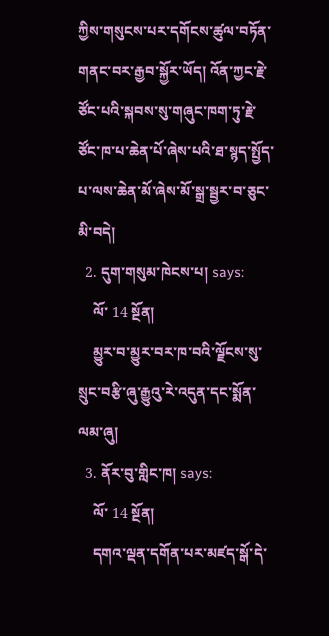ཀྱིས་གསུངས་པར་དགོངས་ཚུལ་བཏོན་གནང་བར་རྒྱབ་སྐྱོར་ཡོད། འོན་ཀྱང་རྗེ་ཙོང་པའི་སྐབས་སུ་གཞུང་ཁག་ཏུ་རྗེ་ཙོང་ཁ་པ་ཆེན་པོ་ཞེས་པའི་ཐ་སྙད་སྤྱོད་པ་ལས་ཆེན་མོ་ཞེས་མོ་སྒྲ་སྦྱར་བ་ཅུང་མི་བདེ།
  2. དུག་གསུམ་ཁེངས་པ། says:
    ལོ་ 14 སྔོན།
    མྱུར་བ་མྱུར་བར་ཁ་བའི་ལྗོངས་སུ་སྲུང་བརྩི་ཞུ་རྒྱུའུ་རེ་འདུན་དང་སྨོན་ལམ་ཞུ།
  3. ནོར་བུ་གླིང་ཁ། says:
    ལོ་ 14 སྔོན།
    དགའ་ལྡན་དགོན་པར་མཛད་སྒོ་དེ་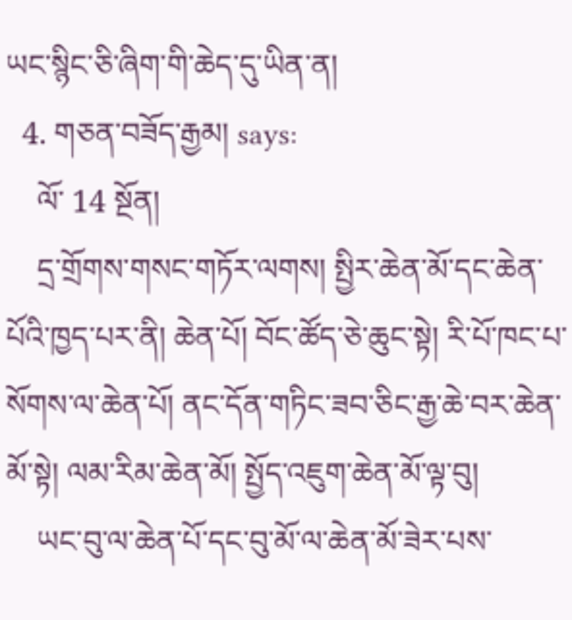ཡང་སྙིང་ཅི་ཞིག་གི་ཆེད་དུ་ཡིན་ན།
  4. གཅན་བཟོད་རྒྱམ། says:
    ལོ་ 14 སྔོན།
    དྲ་གྲོགས་གསང་གཏོར་ལགས། སྤྱིར་ཆེན་མོ་དང་ཆེན་པོའི་ཁྱད་པར་ནི། ཆེན་པོ། བོང་ཚོད་ཅེ་ཆུང་སྟེ། རི་པོ་ཁང་པ་སོགས་ལ་ཆེན་པོ། ནང་དོན་གཏིང་ཟབ་ཅིང་རྒྱ་ཆེ་བར་ཆེན་མོ་སྟེ། ལམ་རིམ་ཆེན་མོ། སྤྱོད་འཇུག་ཆེན་མོ་ལྟ་བུ།
    ཡང་བུ་ལ་ཆེན་པོ་དང་བུ་མོ་ལ་ཆེན་མོ་ཟེར་པས་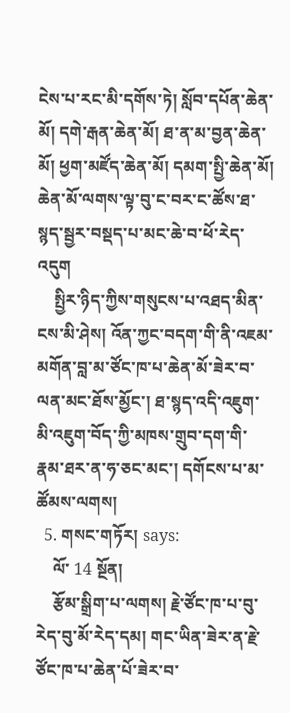ངེས་པ་རང་མི་དགོས་ཏེ། སློབ་དཔོན་ཆེན་མོ། དགེ་རྒན་ཆེན་མོ། ཐ་ན་མ་བྱན་ཆེན་མོ། ཕྱག་མཛོད་ཆེན་མོ། དམག་སྤྱི་ཆེན་མོ། ཆེན་མོ་ལགས་ལྟ་བུ་ང་བར་ང་ཚོས་ཐ་སྙད་སྦྱར་བསྡད་པ་མང་ཆེ་བ་ཕོ་རེད་འདུག
    སྤྱིར་ཉིད་ཀྱིས་གསུངས་པ་འཐད་མིན་ངས་མི་ཤེས། འོན་ཀྱང་བདག་གི་ནི་འཇམ་མགོན་བླ་མ་ཙོང་ཁ་པ་ཆེན་མོ་ཟེར་བ་ལན་མང་ཐོས་མྱོང་། ཐ་སྙད་འདི་འཇུག་མི་འཇུག་བོད་ཀྱི་མཁས་གྲུབ་དག་གི་རྣམ་ཐར་ན་ཧ་ཅང་མང་། དགོངས་པ་མ་ཚོམས་ལགས།
  5. གསང་གཏོར། says:
    ལོ་ 14 སྔོན།
    རྩོམ་སྒྲིག་པ་ལགས། རྗེ་ཙོང་ཁ་པ་བུ་རེད་བུ་མོ་རེད་དམ། གང་ཡིན་ཟེར་ན་རྗེ་ཙོང་ཁ་པ་ཆེན་པོ་ཟེར་བ་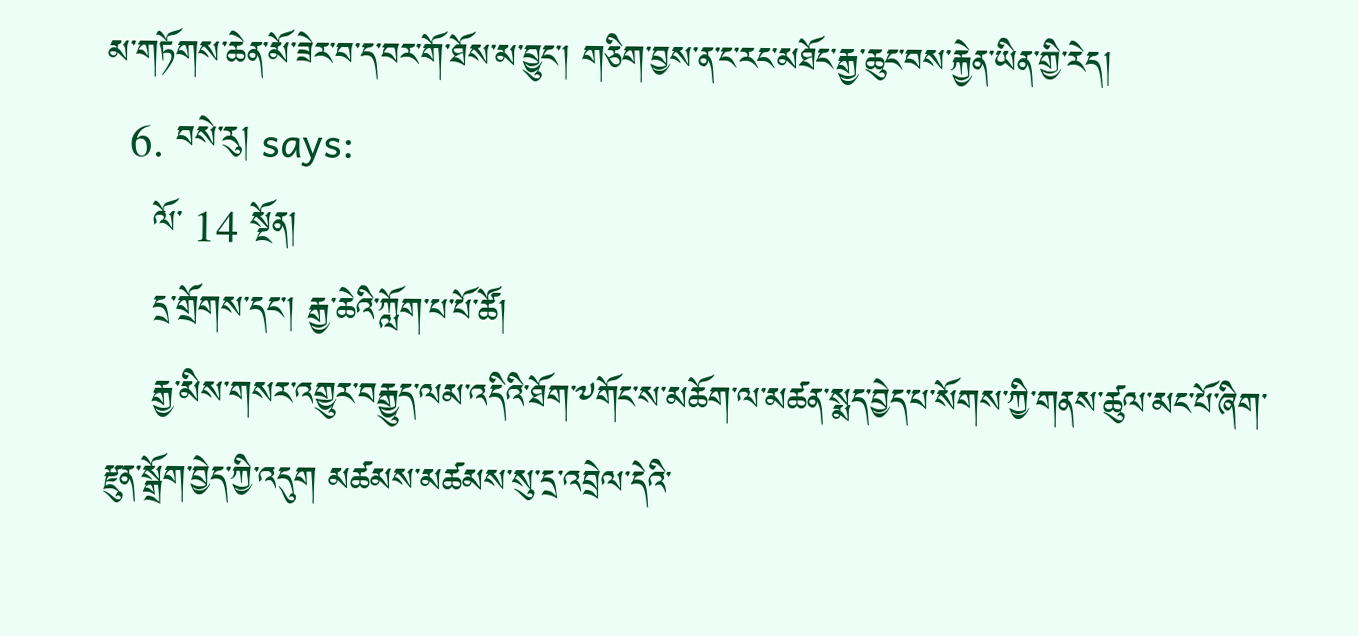མ་གཏོགས་ཆེན་མོ་ཟེར་བ་ད་བར་གོ་ཐོས་མ་བྱུང་། གཅིག་བྱས་ན་ང་རང་མཐོང་རྒྱ་ཆུང་བས་རྐྱེན་ཡིན་གྱི་རེད།
  6. བསེ་རུ། says:
    ལོ་ 14 སྔོན།
    དྲ་གྲོགས་དང་། རྒྱ་ཆེའི་ཀློག་པ་པོ་ཚོ།
    རྒྱ་མིས་གསར་འགྱུར་བརྒྱུད་ལམ་འདིའི་ཐོག་༸གོང་ས་མཆོག་ལ་མཚན་སྨད་བྱེད་པ་སོགས་ཀྱི་གནས་ཚུལ་མང་པོ་ཞིག་རྫུན་སྒྲོག་བྱེད་ཀྱི་འདུག མཚམས་མཚམས་སུ་དྲ་འབྲེལ་དེའི་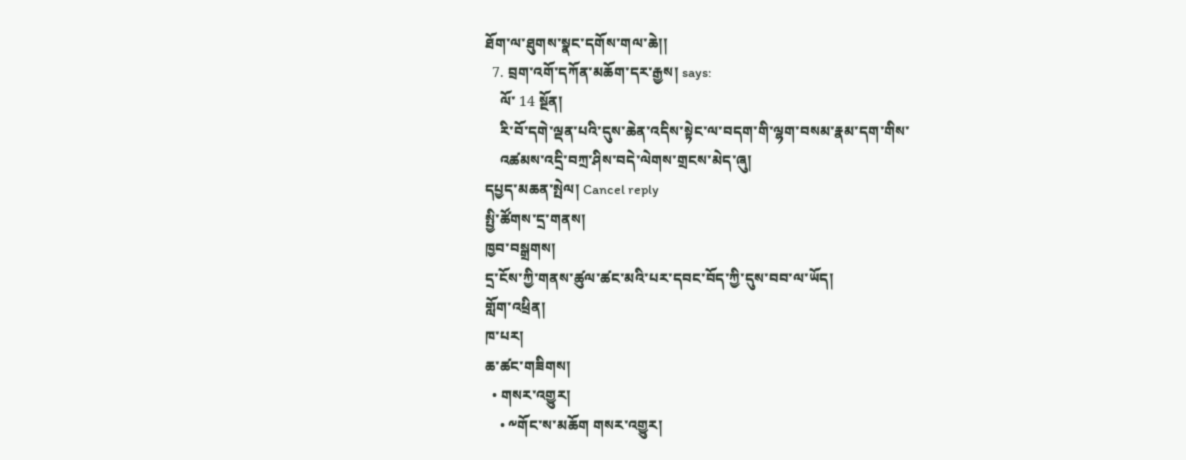ཐོག་ལ་ཐུགས་སྣང་དགོས་གལ་ཆེ།།
  7. བྲག་འགོ་དཀོན་མཆོག་དར་རྒྱས། says:
    ལོ་ 14 སྔོན།
    རི་བོ་དགེ་ལྡན་པའི་དུས་ཆེན་འདིས་སྟེང་ལ་བདག་གི་ལྷག་བསམ་རྣམ་དག་གིས་
    འཚམས་འདྲི་བཀྲ་ཤིས་བདེ་ལེགས་གྲངས་མེད་ཞུ།
དཔྱད་མཆན་སྤེལ། Cancel reply
སྤྱི་ཚོགས་དྲ་གནས།
ཁྱབ་བསྒྲགས།
དྲ་ངོས་ཀྱི་གནས་ཚུལ་ཚང་མའི་པར་དབང་བོད་ཀྱི་དུས་བབ་ལ་ཡོད།
གློག་འཕྲིན།
ཁ་པར།
ཆ་ཚང་གཟིགས།
  • གསར་འགྱུར།
    • ༸གོང་ས་མཆོག གསར་འགྱུར།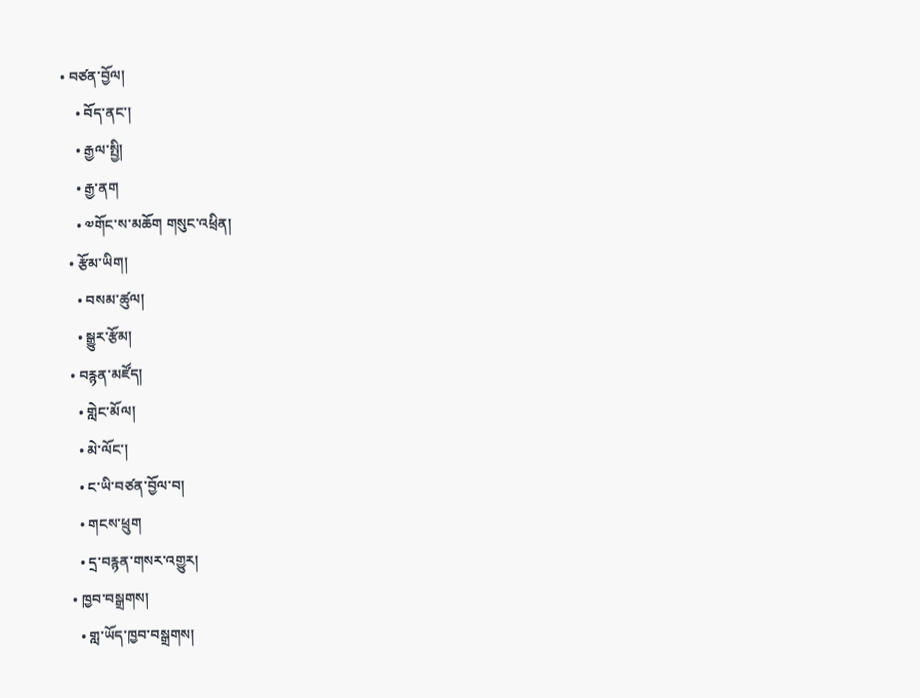• བཙན་བྱོལ།
    • བོད་ནང་།
    • རྒྱལ་སྤྱི།
    • རྒྱ་ནག
    • ༧གོང་ས་མཆོག གསུང་འཕྲིན།
  • རྩོམ་ཡིག།
    • བསམ་ཚུལ།
    • སྒྱུར་རྩོམ།
  • བརྙན་མཛོད།
    • གླེང་མོལ།
    • མེ་ལོང་།
    • ང་ཡི་བཙན་བྱོལ་བ།
    • གངས་ཕྲུག
    • དྲ་བརྙན་གསར་འགྱུར།
  • ཁྱབ་བསྒྲགས།
    • གླ་ཡོད་ཁྱབ་བསྒྲགས།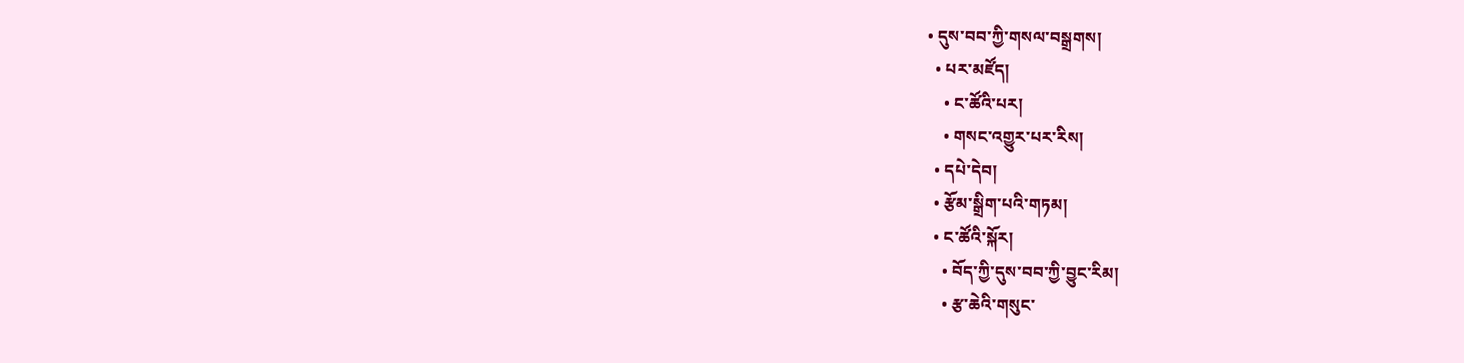• དུས་བབ་ཀྱི་གསལ་བསྒྲགས།
  • པར་མཛོད།
    • ང་ཚོའི་པར།
    • གསང་འགྱུར་པར་རིས།
  • དཔེ་དེབ།
  • རྩོམ་སྒྲིག་པའི་གཏམ།
  • ང་ཚོའི་སྐོར།
    • བོད་ཀྱི་དུས་བབ་ཀྱི་བྱུང་རིམ།
    • རྩ་ཆེའི་གསུང་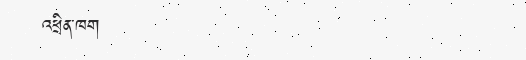འཕྲིན་ཁག